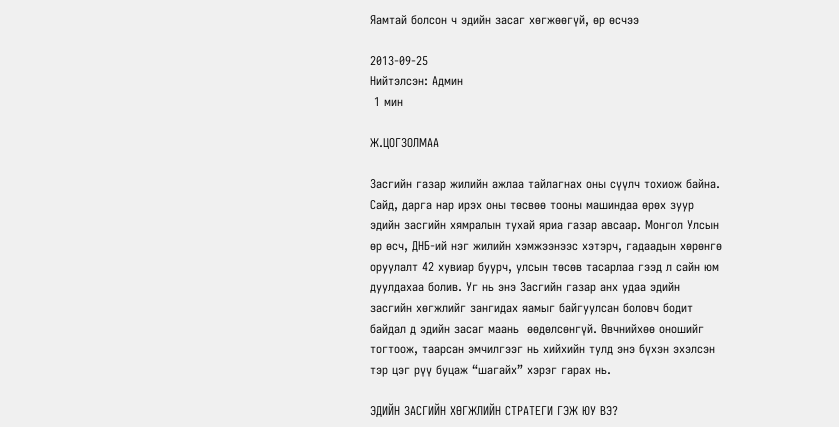Яамтай болсон ч эдийн засаг хөгжөөгүй, өр өсчээ

2013-09-25
Нийтэлсэн: Админ
 1 мин

Ж.ЦОГЗОЛМАА

Засгийн газар жилийн ажлаа тайлагнах оны сүүлч тохиож байна. Сайд, дарга нар ирэх оны төсвөө тооны машиндаа өрөх зуур эдийн засгийн хямралын тухай яриа газар авсаар. Монгол Улсын өр өсч, ДНБ-ий нэг жилийн хэмжээнээс хэтэрч, гадаадын хөрөнгө оруулалт 42 хувиар буурч, улсын төсөв тасарлаа гээд л сайн юм дуулдахаа болив. Уг нь энэ Засгийн газар анх удаа эдийн засгийн хөгжлийг зангидах яамыг байгуулсан боловч бодит байдал д эдийн засаг маань  өөдөлсөнгүй. Өвчнийхөө оношийг тогтоож, таарсан эмчилгээг нь хийхийн тулд энэ бүхэн эхэлсэн тэр цэг рүү буцаж “шагайх” хэрэг гарах нь.

ЭДИЙН ЗАСГИЙН ХӨГЖЛИЙН СТРАТЕГИ ГЭЖ ЮУ ВЭ?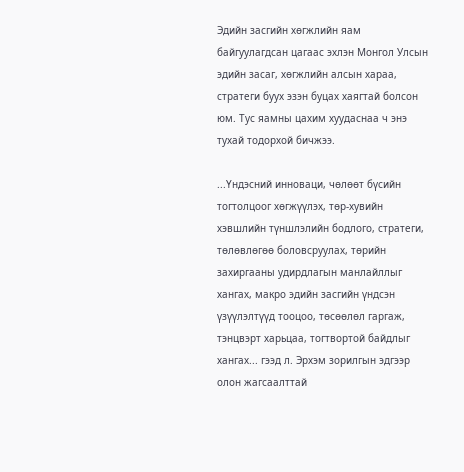Эдийн засгийн хөгжлийн яам байгуулагдсан цагаас эхлэн Монгол Улсын эдийн засаг, хөгжлийн алсын хараа, стратеги буух эзэн буцах хаягтай болсон юм. Тус яамны цахим хуудаснаа ч энэ тухай тодорхой бичжээ.

...Үндэсний инноваци, чөлөөт бүсийн тогтолцоог хөгжүүлэх, төр-хувийн хэвшлийн түншлэлийн бодлого, стратеги, төлөвлөгөө боловсруулах, төрийн захиргааны удирдлагын манлайллыг хангах, макро эдийн засгийн үндсэн үзүүлэлтүүд тооцоо, төсөөлөл гаргаж, тэнцвэрт харьцаа, тогтвортой байдлыг хангах... гээд л. Эрхэм зорилгын эдгээр олон жагсаалттай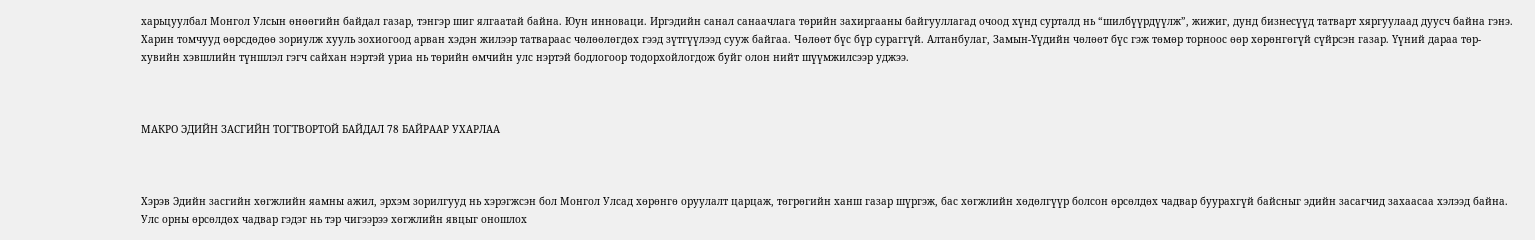харьцуулбал Монгол Улсын өнөөгийн байдал газар, тэнгэр шиг ялгаатай байна. Юун инноваци. Иргэдийн санал санаачлага төрийн захиргааны байгууллагад очоод хүнд сурталд нь “шилбүүрдүүлж”, жижиг, дунд бизнесүүд татварт хяргуулаад дуусч байна гэнэ. Харин томчууд өөрсдөдөө зориулж хууль зохиогоод арван хэдэн жилээр татвараас чөлөөлөгдөх гээд зүтгүүлээд сууж байгаа. Чөлөөт бүс бүр сураггүй. Алтанбулаг, Замын-Үүдийн чөлөөт бүс гэж төмөр торноос өөр хөрөнгөгүй сүйрсэн газар. Үүний дараа төр-хувийн хэвшлийн түншлэл гэгч сайхан нэртэй уриа нь төрийн өмчийн улс нэртэй бодлогоор тодорхойлогдож буйг олон нийт шүүмжилсээр уджээ.



МАКРО ЭДИЙН ЗАСГИЙН ТОГТВОРТОЙ БАЙДАЛ 78 БАЙРААР УХАРЛАА



Хэрэв Эдийн засгийн хөгжлийн яамны ажил, эрхэм зорилгууд нь хэрэгжсэн бол Монгол Улсад хөрөнгө оруулалт царцаж, төгрөгийн ханш газар шүргэж, бас хөгжлийн хөдөлгүүр болсон өрсөлдөх чадвар буурахгүй байсныг эдийн засагчид захаасаа хэлээд байна. Улс орны өрсөлдөх чадвар гэдэг нь тэр чигээрээ хөгжлийн явцыг оношлох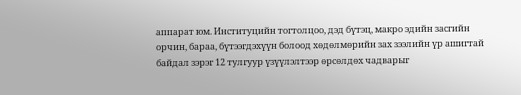аппарат юм. Институцийн тогтолцоо, дэд бүтэц, макро эдийн засгийн орчин, бараа, бүтээгдэхүүн болоод хөдөлмөрийн зах зээлийн үр ашигтай байдал зэрэг 12 тулгуур үзүүлэлтээр өрсөлдөх чадварыг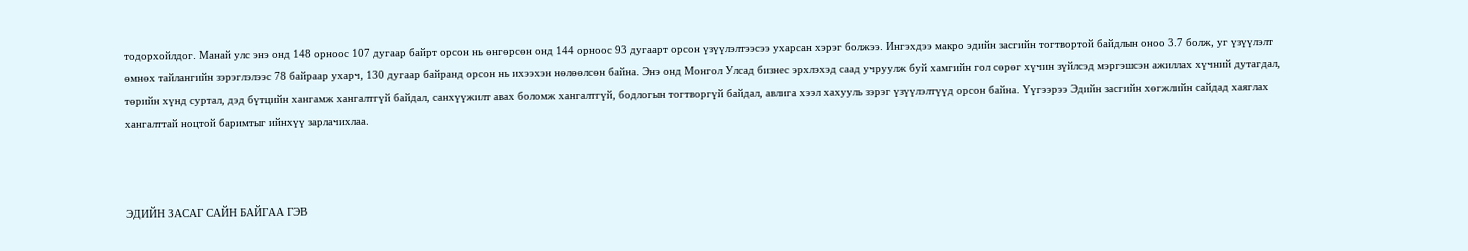тодорхойлдог. Манай улс энэ онд 148 орноос 107 дугаар байрт орсон нь өнгөрсөн онд 144 орноос 93 дугаарт орсон үзүүлэлтээсээ ухарсан хэрэг болжээ. Ингэхдээ макро эдийн засгийн тогтвортой байдлын оноо 3.7 болж, уг үзүүлэлт өмнөх тайлангийн зэрэглэлээс 78 байраар ухарч, 130 дугаар байранд орсон нь ихээхэн нөлөөлсөн байна. Энэ онд Монгол Улсад бизнес эрхлэхэд саад учруулж буй хамгийн гол сөрөг хүчин зүйлсэд мэргэшсэн ажиллах хүчний дутагдал, төрийн хүнд суртал, дэд бүтцийн хангамж хангалтгүй байдал, санхүүжилт авах боломж хангалтгүй, бодлогын тогтворгүй байдал, авлига хээл хахууль зэрэг үзүүлэлтүүд орсон байна. Үүгээрээ Эдийн засгийн хөгжлийн сайдад хаяглах хангалттай ноцтой баримтыг ийнхүү зарлачихлаа.



ЭДИЙН ЗАСАГ САЙН БАЙГАА ГЭВ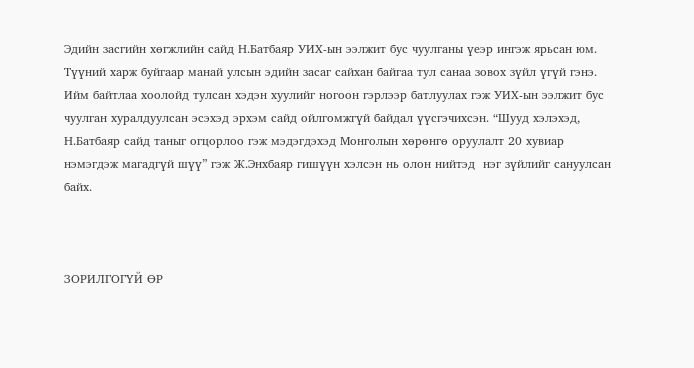Эдийн засгийн хөгжлийн сайд Н.Батбаяр УИХ-ын ээлжит бус чуулганы үеэр ингэж ярьсан юм. Түүний харж буйгаар манай улсын эдийн засаг сайхан байгаа тул санаа зовох зүйл үгүй гэнэ. Ийм байтлаа хоолойд тулсан хэдэн хуулийг ногоон гэрлээр батлуулах гэж УИХ-ын ээлжит бус чуулган хуралдуулсан эсэхэд эрхэм сайд ойлгомжгүй байдал үүсгэчихсэн. “Шууд хэлэхэд, Н.Батбаяр сайд таныг огцорлоо гэж мэдэгдэхэд Монголын хөрөнгө оруулалт 20 хувиар нэмэгдэж магадгүй шүү” гэж Ж.Энхбаяр гишүүн хэлсэн нь олон нийтэд  нэг зүйлийг сануулсан байх.



ЗОРИЛГОГҮЙ ӨР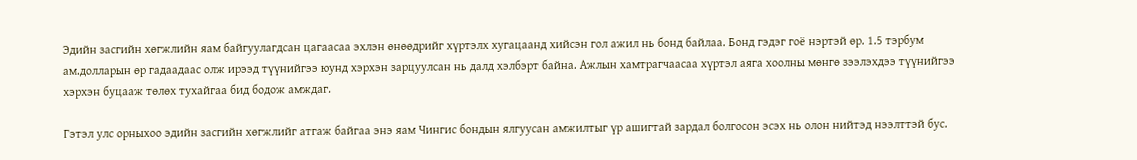Эдийн засгийн хөгжлийн яам байгуулагдсан цагаасаа эхлэн өнөөдрийг хүртэлх хугацаанд хийсэн гол ажил нь бонд байлаа. Бонд гэдэг гоё нэртэй өр. 1.5 тэрбум ам.долларын өр гадаадаас олж ирээд түүнийгээ юунд хэрхэн зарцуулсан нь далд хэлбэрт байна. Ажлын хамтрагчаасаа хүртэл аяга хоолны мөнгө зээлэхдээ түүнийгээ хэрхэн буцааж төлөх тухайгаа бид бодож амждаг.

Гэтэл улс орныхоо эдийн засгийн хөгжлийг атгаж байгаа энэ яам Чингис бондын ялгуусан амжилтыг үр ашигтай зардал болгосон эсэх нь олон нийтэд нээлттэй бус.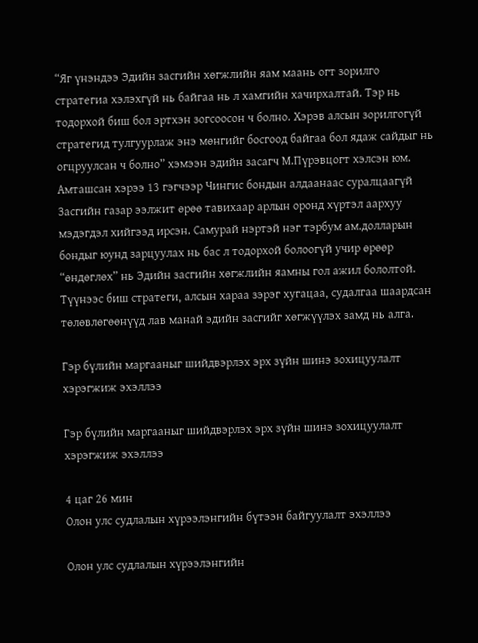“Яг үнэндээ Эдийн засгийн хөгжлийн яам маань огт зорилго стратегиа хэлэхгүй нь байгаа нь л хамгийн хачирхалтай. Тэр нь тодорхой биш бол эртхэн зогсоосон ч болно. Хэрэв алсын зорилгогүй стратегид тулгуурлаж энэ мөнгийг босгоод байгаа бол ядаж сайдыг нь огцруулсан ч болно” хэмээн эдийн засагч М.Пүрэвцогт хэлсэн юм. Амташсан хэрээ 13 гэгчээр Чингис бондын алдаанаас суралцаагүй Засгийн газар ээлжит өрөө тавихаар арлын оронд хүртэл аархуу мэдэгдэл хийгээд ирсэн. Самурай нэртэй нэг тэрбум ам.долларын бондыг юунд зарцуулах нь бас л тодорхой болоогүй учир өрөөр “өндөглөх” нь Эдийн засгийн хөгжлийн яамны гол ажил бололтой. Түүнээс биш стратеги, алсын хараа зэрэг хугацаа, судалгаа шаардсан төлөвлөгөөнүүд лав манай эдийн засгийг хөгжүүлэх замд нь алга.

Гэр бүлийн маргааныг шийдвэрлэх эрх зүйн шинэ зохицуулалт хэрэгжиж эхэллээ

Гэр бүлийн маргааныг шийдвэрлэх эрх зүйн шинэ зохицуулалт хэрэгжиж эхэллээ

4 цаг 26 мин
Олон улс судлалын хүрээлэнгийн бүтээн байгуулалт эхэллээ

Олон улс судлалын хүрээлэнгийн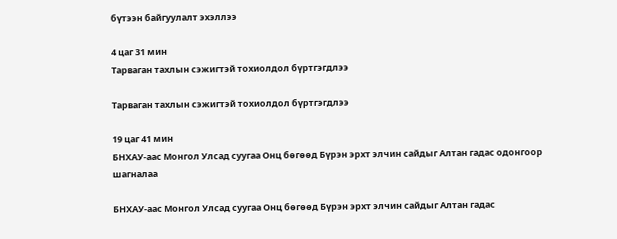бүтээн байгуулалт эхэллээ

4 цаг 31 мин
Тарваган тахлын сэжигтэй тохиолдол бүртгэгдлээ

Тарваган тахлын сэжигтэй тохиолдол бүртгэгдлээ

19 цаг 41 мин
БНХАУ-аас Монгол Улсад суугаа Онц бөгөөд Бүрэн эрхт элчин сайдыг Алтан гадас одонгоор шагналаа

БНХАУ-аас Монгол Улсад суугаа Онц бөгөөд Бүрэн эрхт элчин сайдыг Алтан гадас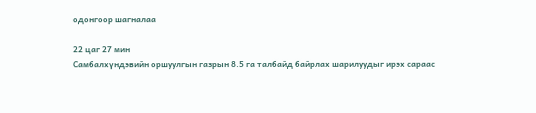одонгоор шагналаа

22 цаг 27 мин
Самбалхүндэвийн оршуулгын газрын 8.5 га талбайд байрлах шарилуудыг ирэх сараас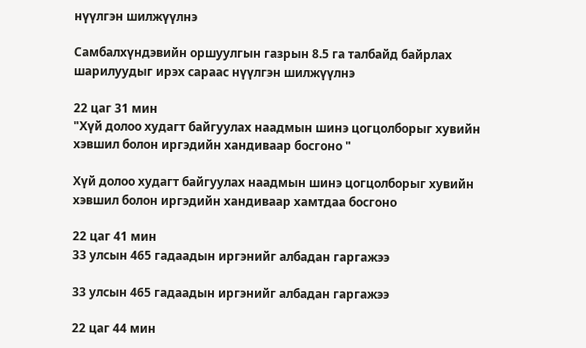нүүлгэн шилжүүлнэ

Самбалхүндэвийн оршуулгын газрын 8.5 га талбайд байрлах шарилуудыг ирэх сараас нүүлгэн шилжүүлнэ

22 цаг 31 мин
"Хүй долоо худагт байгуулах наадмын шинэ цогцолборыг хувийн хэвшил болон иргэдийн хандиваар босгоно "

Хүй долоо худагт байгуулах наадмын шинэ цогцолборыг хувийн хэвшил болон иргэдийн хандиваар хамтдаа босгоно

22 цаг 41 мин
33 улсын 465 гадаадын иргэнийг албадан гаргажээ

33 улсын 465 гадаадын иргэнийг албадан гаргажээ

22 цаг 44 мин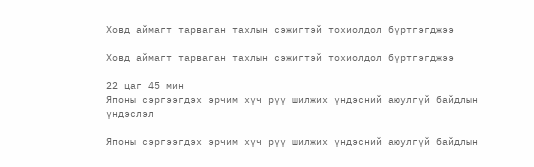Ховд аймагт тарваган тахлын сэжигтэй тохиолдол бүртгэгджээ

Ховд аймагт тарваган тахлын сэжигтэй тохиолдол бүртгэгджээ

22 цаг 45 мин
Японы сэргээгдэх эрчим хүч рүү шилжих үндэсний аюулгүй байдлын үндэслэл

Японы сэргээгдэх эрчим хүч рүү шилжих үндэсний аюулгүй байдлын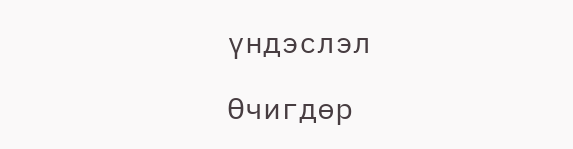үндэслэл

Өчигдөр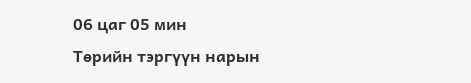06 цаг 05 мин
Төрийн тэргүүн нарын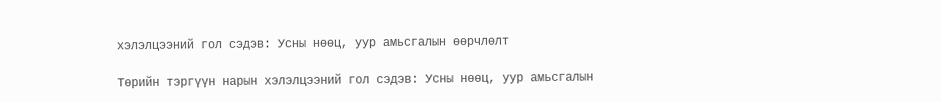хэлэлцээний гол сэдэв: Усны нөөц, уур амьсгалын өөрчлөлт

Төрийн тэргүүн нарын хэлэлцээний гол сэдэв: Усны нөөц, уур амьсгалын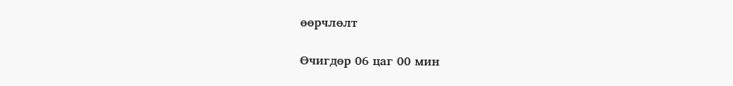өөрчлөлт

Өчигдөр 06 цаг 00 мин